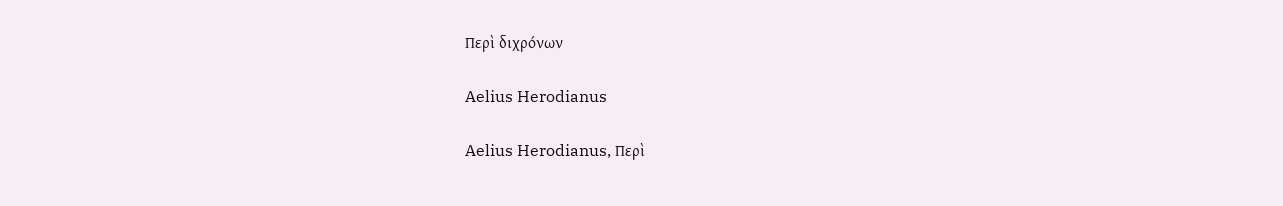Περὶ διχρόνων

Aelius Herodianus

Aelius Herodianus, Περὶ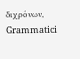διχρόνων, Grammatici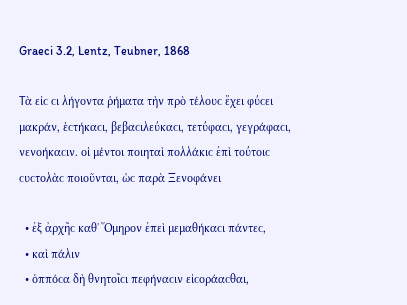Graeci 3.2, Lentz, Teubner, 1868

Τὰ εἰϲ ϲι λήγοντα ῥήματα τὴν πρὸ τέλουϲ ἔχει φύϲει μακράν, ἑϲτήκαϲι, βεβαϲιλεύκαϲι, τετύφαϲι, γεγράφαϲι, νενοήκαϲιν. οἱ μέντοι ποιηταὶ πολλάκιϲ ἐπὶ τούτοιϲ ϲυϲτολὰϲ ποιοῦνται, ὡϲ παρὰ Ξενοφάνει

  • ἐξ ἀρχῆϲ καθ᾿ Ὅμηρον ἐπεὶ μεμαθήκαϲι πάντεϲ,
  • καὶ πάλιν
  • ὁππόϲα δὴ θνητοῖϲι πεφήναϲιν εἰϲοράαϲθαι,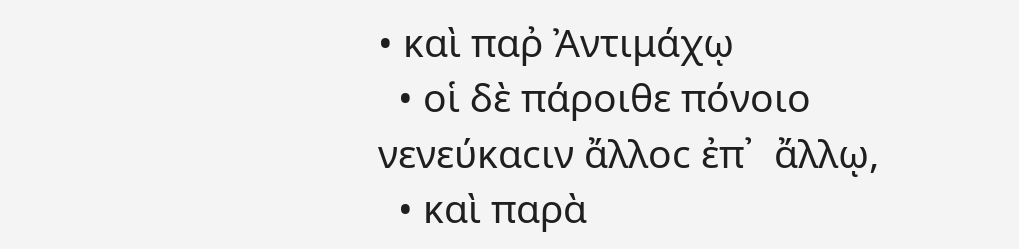• καὶ παῤ Ἀντιμάχῳ
  • οἱ δὲ πάροιθε πόνοιο νενεύκαϲιν ἄλλοϲ ἐπ᾿  ἄλλῳ,
  • καὶ παρὰ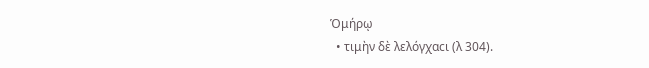Ὁμήρῳ
  • τιμὴν δὲ λελόγχαϲι (λ 304).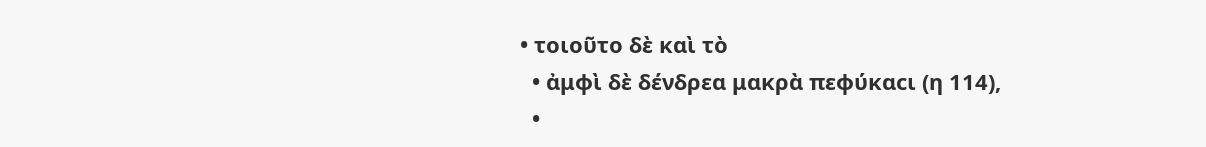• τοιοῦτο δὲ καὶ τὸ
  • ἀμφὶ δὲ δένδρεα μακρὰ πεφύκαϲι (η 114),
  •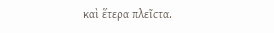καὶ ἕτερα πλεῖϲτα.